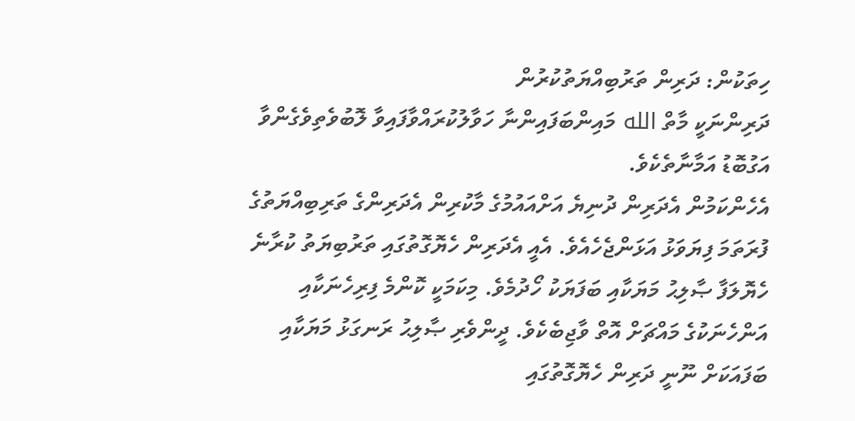ހިތަކުން: ދަރިން ތަރުބިއްޔަތުކުރުން
ދަރިންނަކީ މާތް الله މައިންބަފައިންނާ ހަވާލުކުރައްވާފައިވާ ލޮބުވެތިވެގެންވާ އަގުބޮޑު އަމާނާތެކެވެ.
އެހެންކަމުން އެދަރިން ދުނިޔެ އަށްއައުމުގެ މާކުރިން އެދަރިންގެ ތަރިބިއްޔަތުގެ ފުރަތަމަ ފިޔަވަޅު އަޅަންޖެހެއެވެ. އެއީ އެދަރިން ހެޔޮގޮތުގައި ތަރުބިޔަތު ކުރާނެ ހެޔޮލަފާ ޞާލިޙު މަޔަކާއި ބަފަޔަކު ހޯދުމެވެ. މިކަމަކީ ކޮންމެ ފިރިހެނަކާއި އަންހެނަކުގެ މައްޗަށް އޮތް ވާޖިބެކެވެ. ދީންވެރި ޞާލިޙު ރަނގަޅު މަޔަކާއި  ބަފައަކަށް ނޫނީ ދަރިން ހެޔޮގޮތުގައި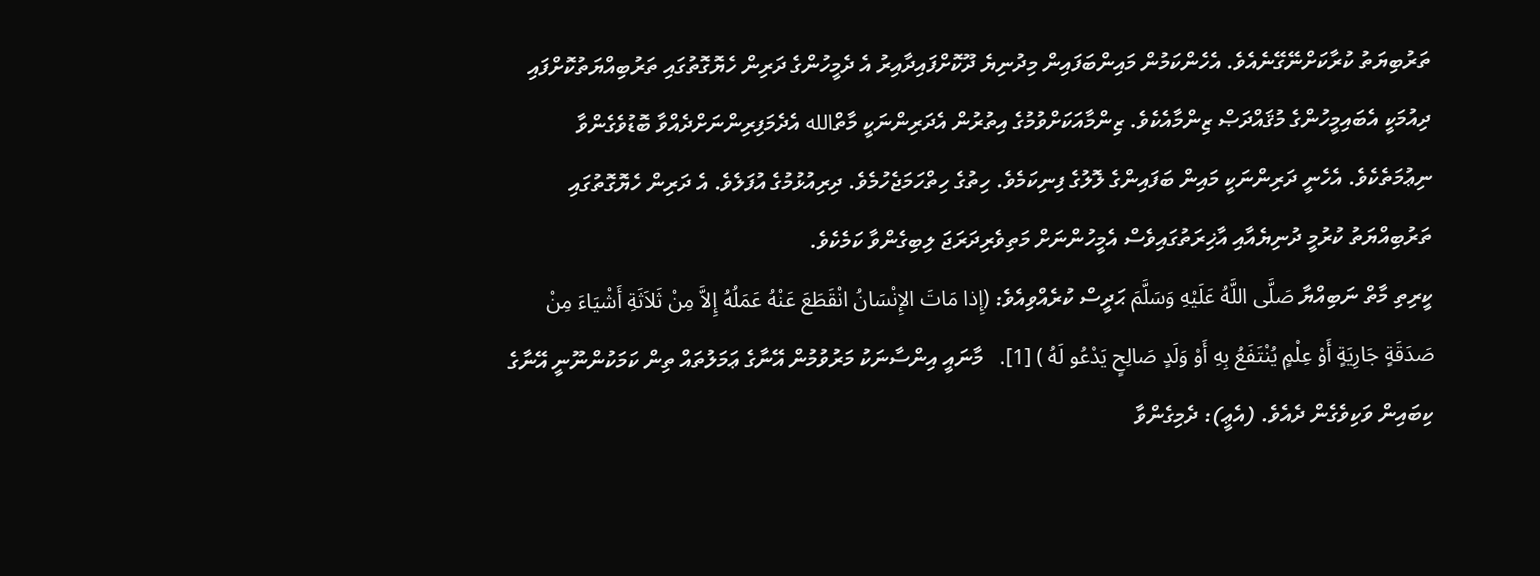ތަރުބިޔަތު ކުރާކަށްނޭގޭނެއެވެ. އެހެންކަމުން މައިންބަފައިން މިދުނިޔެ ދޫކޮށްފައިދާއިރު އެ ދެމީހުންގެ ދަރިން ހެޔޮގޮތުގައި ތަރުބިއްޔަތުކޮށްފައި ދިއުމަކީ އެބައިމީހުންގެ މުޤައްދަޞް ޒިންމާއެކެވެ. ޒިންމާއަކަށްވުމުގެ އިތުރުން އެދަރިންނަކީ މާތްالله އެދެމަފިރިންނަށްދެއްވާ ބޮޑުވެގެންވާ ނިޢުމަތެކެވެ. އެހެނީ ދަރިންނަކީ މައިން ބަފައިންގެ ލޮލުގެ ފިނިކަމެވެ. ހިތުގެ ހިތްހަމަޖެހުމެވެ. ދިރިއުޅުމުގެ އުފަލެވެ. އެ ދަރިން ހެޔޮގޮތުގައި ތަރުބިއްޔަތު ކުރުމީ ދުނިޔެއާއި އާޚިރަތުގައިވެސް އެމީހުންނަށް މަތިވެރިދަރަޖަ ލިބިގެންވާ ކަމެކެވެ.
ކީރިތި މާތް ނަބިއްޔާ صَلَّى اللَّهُ عَلَيْهِ وَسَلَّمَ ޙަދީސް ކުރެއްވިއެވެ: (إِذا مَاتَ الإِنْسَانُ انْقَطَعَ عَنْهُ عَمَلُهُ إِلاَّ مِنْ ثَلاَثَةِ أَشْيَاءَ مِنْ صَدَقَةٍ جَارِيَةٍ أَوْ عِلْمٍ يُنْتَفَعُ بِهِ أَوْ وَلَدٍ صَالِحٍ يَدْعُو لَهُ ) [1].   މާނައީ އިންސާނަކު މަރުވުމުން އޭނާގެ ޢަމަލުތައް ތިން ކަމަކުންނޫނީ އޭނާގެ ކިބައިން ވަކިވެގެން ދެއެވެ. (އެޢީ): ދެމިގެންވާ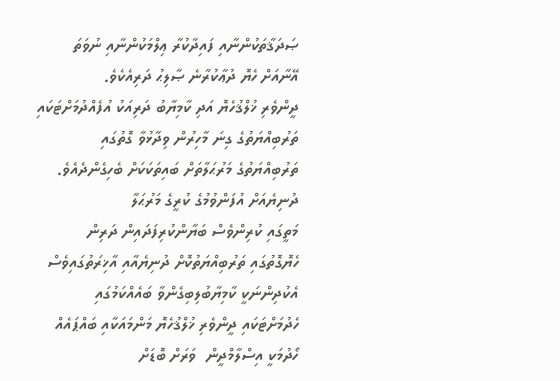ޞަދަޤާތަކުންނާއި ފައިދާކުރާ ޢިލްމަކުންނާއި ނުވަތަ އޭނާއަށް ހެޔޮ ދުޢާކުރާނެ ޞާލިޙު ދަރިއެކެވެ.
ދީންވެރި ޚުލްޤުހެޔޮ އަދި ކާމިޔާބު ދަރިއަކު އުފެއްދުމަށްޓަކައި ތަރުބިއްޔަތުގެ ގިނަ މާހިރުން ވިދާޅުވާ ގޮތުގައި ތަރުބިއްޔަތުގެ މަރުޙަލާތަށް ބައިތަކަކަށް ބެހިގެންދެއެވެ.
ދުނިޔެއަށް އުފަންވުމުގެ ކުރީގެ މަރުޙަލާ
މަތީގައި ކުރިންވެސް ބަޔާންކުރިފަދައިން ދަރިން ހެޔޮގޮތުގައި ތަރުބިއްޔަތުކޮށް ދުނިޔެއާއި އާޚިރަތުގައިވެސް އެކުދިންނަކީ ކާމިޔާބުލިބިގެންވާ ބައެއްކަމުގައި ހެދުމަށްޓަކައި ދީންވެރި ޚުލްޤުހެޔޮ މަންމައަކާއި ބައްޕައެއް ހޯދުމަކީ އިސްލާމްދީން  ވަރަށް ބޮޑަށް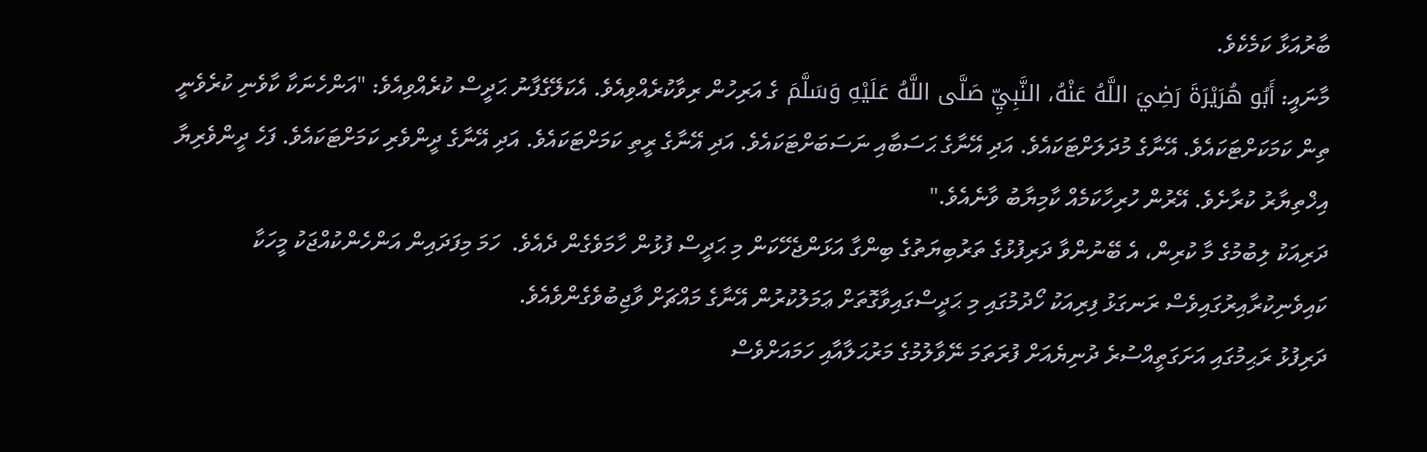ބާރުއަޅާ ކަމެކެވެ.
މާނައީ: أَبُو هُرَيْرَةَ رَضِيَ اللَّهُ عَنْهُ، النَّبِيِّ صَلَّى اللَّهُ عَلَيْهِ وَسَلَّمَ ގެ އަރިހުން ރިވާކުރެއްވިއެވެ. އެކަލޭގެފާނު ޙަދީސް ކުރެއްވިއެވެ: "އަންހެނަކާ ކާވެނި ކުރެވެނީ ތިން ކަމަކަށްޓަކައެވެ. އޭނާގެ މުދަލަށްޓަކައެވެ. އަދި އޭނާގެ ޙަސަބާއި ނަސަބަށްޓަކައެވެ. އަދި އޭނާގެ ރީތި ކަމަށްޓަކައެވެ. އަދި އޭނާގެ ދީންވެރި ކަމަށްޓަކައެވެ. ފަހެ ދީންވެރިޔާ އިޚްތިޔާރު ކުރާށެވެ. އޭރުން ހުރިހާކަމެއް ކާމިޔާބު ވާނެއެވެ."
ދަރިއަކު ލިބުމުގެ މާ ކުރިން، އެ ބޭނުންވާ ދަރިފުޅުގެ ތަރުބިޔަތުގެ ބިންގާ އަޅަންޖެހޭކަން މި ޙަދީސް ފުޅުން ހާމަވެގެން ދެއެވެ.  ހަމަ މިފަދައިން އަންހެންކުއްޖަކު މީހަކާ ކައިވެނިކުރާއިރުގައިވެސް ރަނގަޅު ފިރިއަކު ހޯދުމުގައި މި ޙަދީސްގައިވާގޮތަށް ޢަމަލުކުރުން އޭނާގެ މައްޗަށް ވާޖިބުވެގެންވެއެވެ.
ދަރިފުޅު ރަޙިމުގައި އަށަގަތީއްސުރެ ދުނިޔެއަށް ފުރަތަމަ ނޭވާލުމުގެ މަރުޙަލާއާއި ހަމައަށްވެސް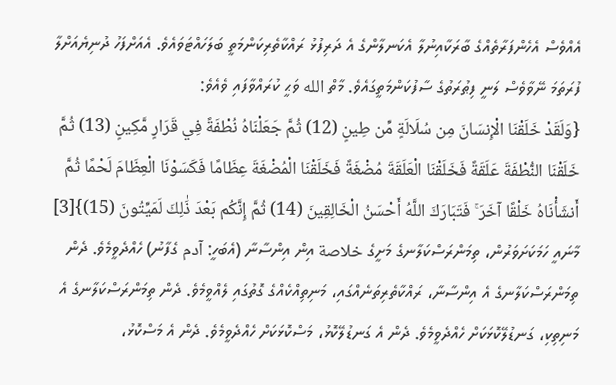އެއްވެސް އެހެންފަރާތެއްގެ ބާރަކާއިނުލާ އެކަނލާންގެ އެ ދަރިފުޅު ރައްކާތެރިކަންމަތީ ބަލަހައްޓަވައެވެ. އެއަށްފަހު ދުނިޔެއަށްލާ ފުރަތަމަ ނޭވާވެސް ލަނީ ފިޠުރަތުގެ ސާފުކަންމަތީގައެވެ. މާތް الله ވަޙީ ކުރައްވާފައި ވެއެވެ:
{وَلَقَدْ خَلَقْنَا الْإِنسَانَ مِن سُلَالَةٍ مِّن طِينٍ (12) ثُمَّ جَعَلْنَاهُ نُطْفَةً فِي قَرَارٍ مَّكِينٍ (13) ثُمَّ خَلَقْنَا النُّطْفَةَ عَلَقَةً فَخَلَقْنَا الْعَلَقَةَ مُضْغَةً فَخَلَقْنَا الْمُضْغَةَ عِظَامًا فَكَسَوْنَا الْعِظَامَ لَحْمًا ثُمَّ أَنشَأْنَاهُ خَلْقًا آخَرَ ۚ فَتَبَارَكَ اللَّهُ أَحْسَنُ الْخَالِقِينَ (14) ثُمَّ إِنَّكُم بَعْدَ ذَٰلِكَ لَمَيِّتُونَ (15)}[3] މާނައީ ހަމަކަށަވަރުން، ތިމަންރަސްކަލާނގެ މަށީގެ خلاصة އިން އިންސާނާ (އެބަހީ: آدم ގެފާނު) ހެއްދެވީމެވެ. ދެން ތިމަންރަސްކަލާނގެ އެ އިންސާނާ، ރައްކާތެރިތަނެއްގައި، މަނިތިއްކެއްގެ ގޮތުގައި ލެއްވީމެވެ. ދެން ތިމަންރަސްކަލާނގެ އެ މަނިތިކި، ގަނޑުލޭކޮޅަކަށް ހެއްދެވީމެވެ. ދެން އެ ގަނޑުލޭކޮޅު، މަސްކޮޅަކަށް ހެއްދެވީމެވެ. ދެން އެ މަސްކޮޅު،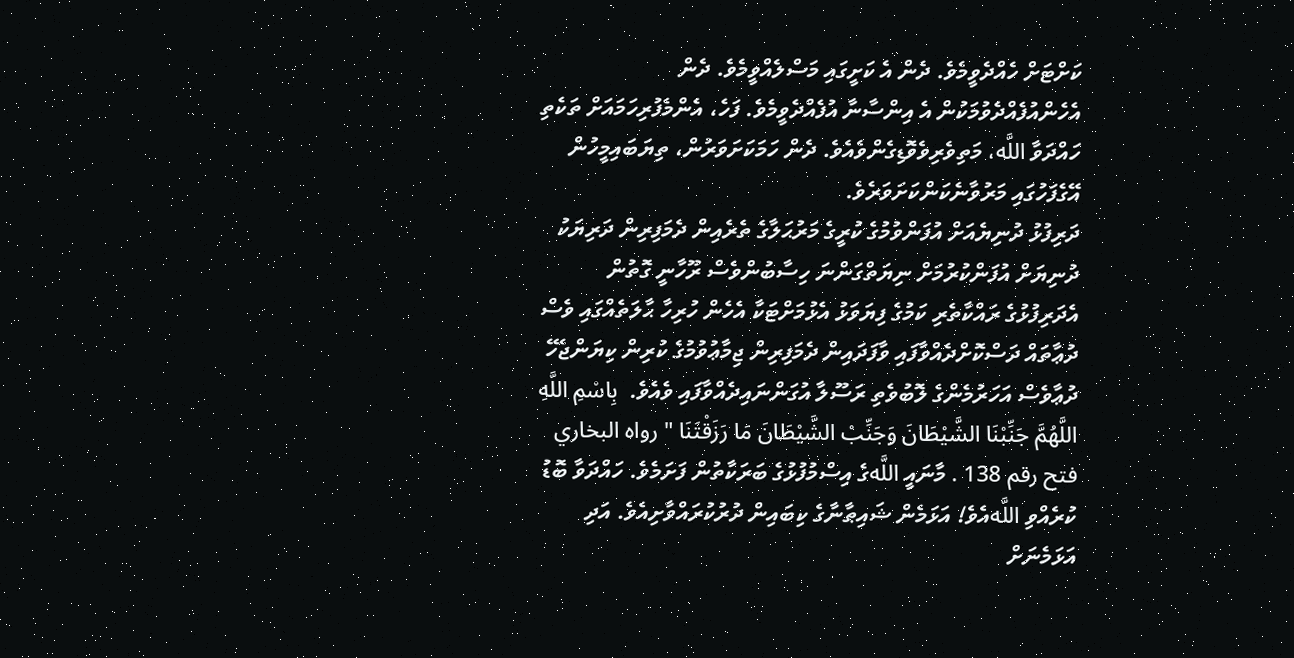ކަށްޓަށް ހެއްދެވީމެވެ. ދެން އެ ކަށީގައި މަސްލެއްވީމެވެ. ދެން އެހެންއުފެއްދެވުމަކުން އެ އިންސާނާ އުފެއްދެވީމެވެ. ފަހެ، އެންމެފުރިހަމައަށް ތަކެތި ހައްދަވާ اللَّه، މަތިވެރިވެވޮޑިގެންވެއެވެ. ދެން ހަމަކަށަވަރުން، ތިޔަބައިމީހުން އޭގެފަހުގައި މަރުވާނެކަންކަށަވަރެވެ.
ދަރިފުޅު ދުނިޔެއަށް އުފަންވުމުގެ ކުރީގެ މަރުޙަލާގެ ތެރެއިން ދެމަފިރިން ދަރިޔަކު ދުނިޔަށް އުފަންކުރުމަށް ނިޔަތްގަންނަ ހިސާބުންވެސް ރޫހާނީ ގޮތުން އެދަރިފުޅުގެ ރައްކާތެރި ކަމުގެ ފިޔަވަޅު އެޅުމަށްޓަކާ އެހެން ހުރިހާ ޙާލަތެއްގައި ވެސް ދުޢާތައް ދަސްކޮށްދެއްވާފައި ވާފަދައިން ދެމަފިރިން ޖިމާޢުވުމުގެ ކުރިން ކިޔަންޖެހޭ ދުޢާވެސް އަހަރުމެންގެ ލޮބުވެތި ރަސޫލާ އުގަންނައިދެއްވާފައި ވެއެވެ.  بِاسْمِ اللَّهِ اللَّهُمَّ جَنِّبْنَا الشَّيْطَانَ وَجَنِّبْ الشَّيْطَانَ مَا رَزَقْتَنَا " رواه البخاري فتح رقم 138 . މާނައީ اللَّهގެ އިސްމުފުޅުގެ ބަރަކާތުން ފަށަމެވެ. ހައްދަވާ ބޮޑު ކުރެއްވި اللَّهއެވެ! އަޅަމެން ޝައިޠާނާގެ ކިބައިން ދުރުކުރައްވާށިއެވެ. އަދި އަޅަމެނަށް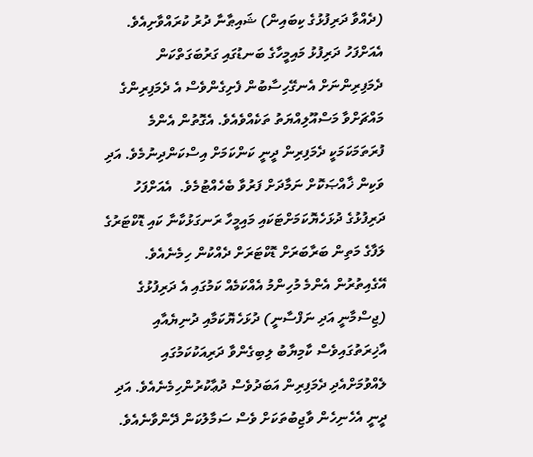(ދެއްވާ ދަރިފުޅުގެ ކިބައިން) ޝައިޠާނާ ދުރު ކުރައްވާށިއެވެ.
އެއަށްފަހު ދަރިފުޅު މައިމީހާގެ ބަނޑުގައި ގަރުބަގަތްކަން ދެމަފިރިންނަށް އެނގޭހިސާބުން ފެށިގެންވެސް އެ ދެމަފިރިންގެ މައްޗަށްވާ މަސްއޫލިއްޔަތު ތަކެއްވެއެވެ. އެގޮތުން އެންމެ ފުރަތަމަކަމަކީ ދެމަފިރިން ދީނީ ކަންކަމަށް އިސްކަންދިނުމެވެ. އަދި ވަކިން ޚާއްޞަކޮށް ނަމާދަށް ފަރުވާ ބެހެއްޓުމެވެ.  އެއަށްފަހު ދަރިފުޅުގެ ދުޅަހެޔޮކަމަށްޓަކައި މައިމީހާ ރަނގަޅުކާނާ ކައި ޑޮކްޓަރުގެ ލަފާގެ މަތިން ބަރާބަރަށް ޑޮކްޓަރަށް ދެއްކުން ހިމެނެއެވެ. އޭގެއިތުރުން އެންމެ މުހިންމު އެއްކަމެއް ކަމުގައި އެ ދަރިފުޅުގެ (ޖިސްމާނީ އަދި ނަފްސާނީ) ދުޅަހެޔޮކަމާއި ދުނިޔެއާއި އާޚިރަތުގައިވެސް ކާމިޔާބު ލިބިގެންވާ ދަރިއަކުކަމުގައި ލެއްވުމަށްއެދި ދެމަފިރިން އަބަދުވެސް ދުޢާކުރުންހިމެނެއެވެ. އަދި ދީނީ އެހެނިހެން ވާޖިބުތަކަށް ވެސް ސަމާލުކަން ދޭންވާނެއެވެ.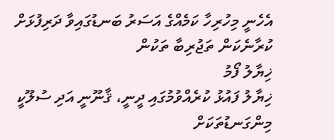އެހެނީ މިހުރިހާ ކަމެއްގެ އަސަރު ބަނޑުގައިވާ ދަރިފުޅަށް ކުރާނެކަން ތަޖުރިބާ ތަކުން
ޚިޔާލު ފޯމު
ޚިޔާލު ފައުޅު ކުރެއްވުމުގައި ދީނީ، ޤާނޫނީ އަދި ސުލޫކީ މިންގަނޑުތަކަށް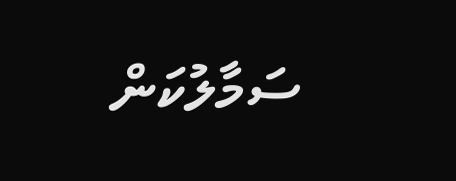ސަމާލުކަން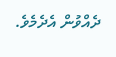ދެއްވުން އެދެމެވެ.